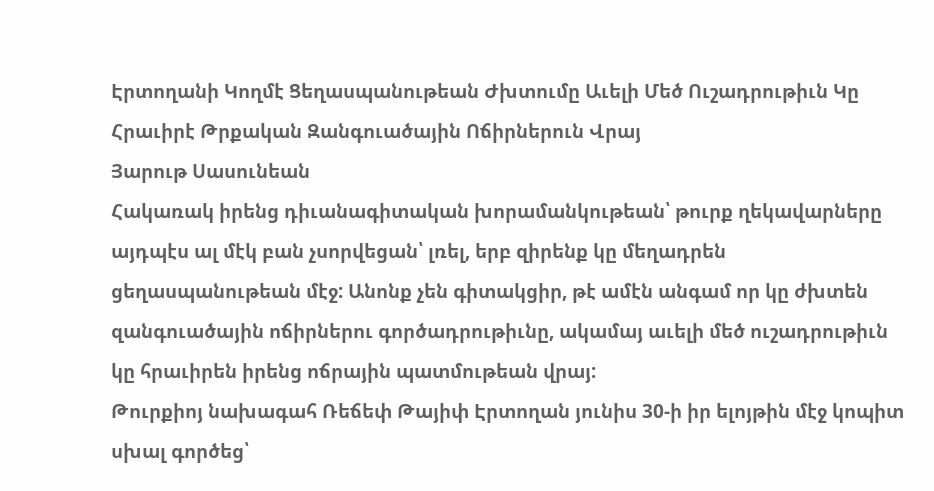Էրտողանի Կողմէ Ցեղասպանութեան Ժխտումը Աւելի Մեծ Ուշադրութիւն Կը Հրաւիրէ Թրքական Զանգուածային Ոճիրներուն Վրայ
Յարութ Սասունեան
Հակառակ իրենց դիւանագիտական խորամանկութեան՝ թուրք ղեկավարները այդպէս ալ մէկ բան չսորվեցան՝ լռել, երբ զիրենք կը մեղադրեն ցեղասպանութեան մէջ: Անոնք չեն գիտակցիր, թէ ամէն անգամ որ կը ժխտեն զանգուածային ոճիրներու գործադրութիւնը, ակամայ աւելի մեծ ուշադրութիւն կը հրաւիրեն իրենց ոճրային պատմութեան վրայ:
Թուրքիոյ նախագահ Ռեճեփ Թայիփ Էրտողան յունիս 30-ի իր ելոյթին մէջ կոպիտ սխալ գործեց՝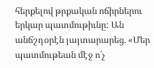հերքելով թրքական ոճիրներու երկար պատմութիւնը: Ան անճշդօրէն յայտարարեց. «Մեր պատմութեան մէջ ո՛չ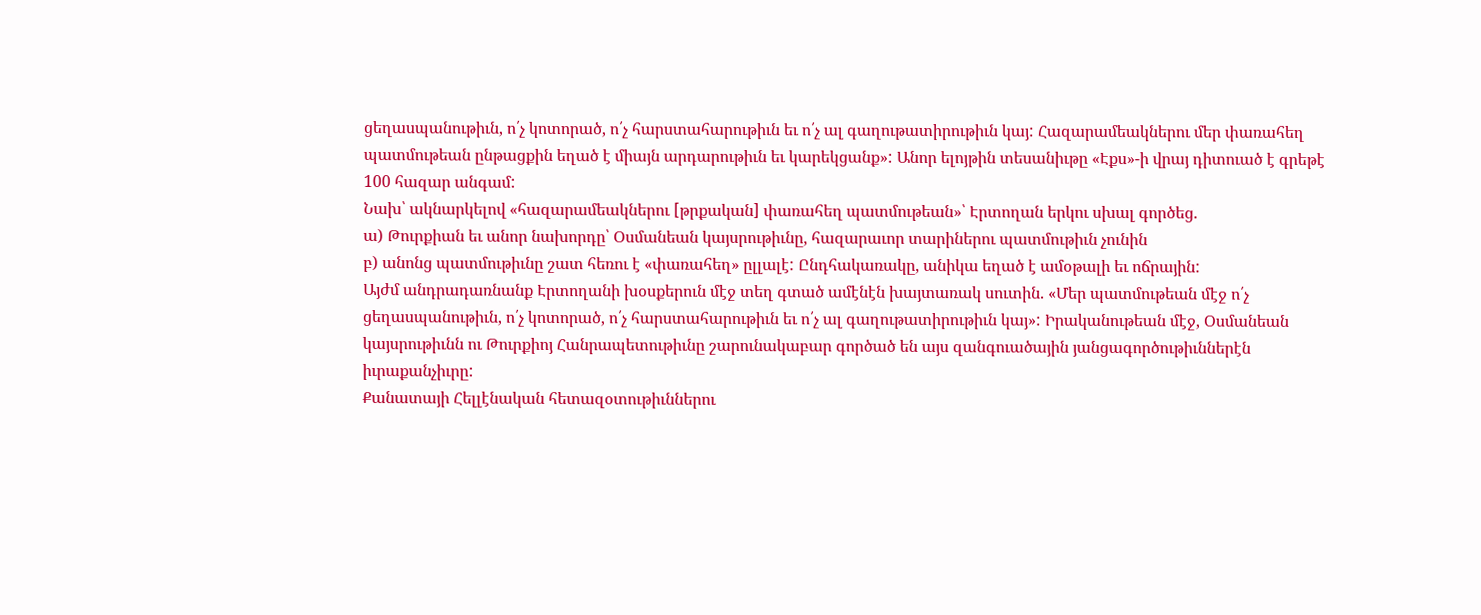ցեղասպանութիւն, ո՛չ կոտորած, ո՛չ հարստահարութիւն եւ ո՛չ ալ գաղութատիրութիւն կայ: Հազարամեակներու մեր փառահեղ պատմութեան ընթացքին եղած է միայն արդարութիւն եւ կարեկցանք»: Անոր ելոյթին տեսանիւթը «Էքս»-ի վրայ դիտուած է գրեթէ 100 հազար անգամ:
Նախ՝ ակնարկելով «հազարամեակներու [թրքական] փառահեղ պատմութեան»՝ Էրտողան երկու սխալ գործեց.
ա) Թուրքիան եւ անոր նախորդը՝ Օսմանեան կայսրութիւնը, հազարաւոր տարիներու պատմութիւն չունին
բ) անոնց պատմութիւնը շատ հեռու է «փառահեղ» ըլլալէ: Ընդհակառակը, անիկա եղած է ամօթալի եւ ոճրային:
Այժմ անդրադառնանք Էրտողանի խօսքերուն մէջ տեղ գտած ամէնէն խայտառակ սուտին. «Մեր պատմութեան մէջ ո՛չ ցեղասպանութիւն, ո՛չ կոտորած, ո՛չ հարստահարութիւն եւ ո՛չ ալ գաղութատիրութիւն կայ»: Իրականութեան մէջ, Օսմանեան կայսրութիւնն ու Թուրքիոյ Հանրապետութիւնը շարունակաբար գործած են այս զանգուածային յանցագործութիւններէն իւրաքանչիւրը:
Քանատայի Հելլէնական հետազօտութիւններու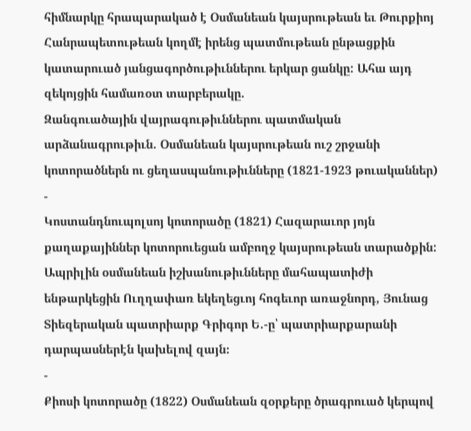հիմնարկը հրապարակած է Օսմանեան կայսրութեան եւ Թուրքիոյ Հանրապետութեան կողմէ իրենց պատմութեան ընթացքին կատարուած յանցագործութիւններու երկար ցանկը: Ահա այդ զեկոյցին համառօտ տարբերակը.
Զանգուածային վայրագութիւններու պատմական արձանագրութիւն. Օսմանեան կայսրութեան ուշ շրջանի կոտորածներն ու ցեղասպանութիւնները (1821-1923 թուականներ)
-
Կոստանդնուպոլսոյ կոտորածը (1821) Հազարաւոր յոյն քաղաքայիններ կոտորուեցան ամբողջ կայսրութեան տարածքին: Ապրիլին օսմանեան իշխանութիւնները մահապատիժի ենթարկեցին Ուղղափառ եկեղեցւոյ հոգեւոր առաջնորդ, Յունաց Տիեզերական պատրիարք Գրիգոր Ե.-ը՝ պատրիարքարանի դարպասներէն կախելով զայն։
-
Քիոսի կոտորածը (1822) Օսմանեան զօրքերը ծրագրուած կերպով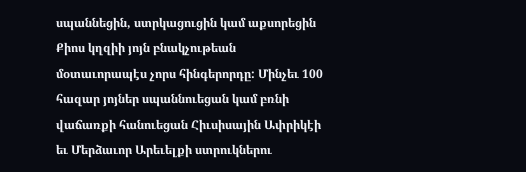սպաննեցին, ստրկացուցին կամ աքսորեցին Քիոս կղզիի յոյն բնակչութեան մօտաւորապէս չորս հինգերորդը: Մինչեւ 100 հազար յոյներ սպաննուեցան կամ բռնի վաճառքի հանուեցան Հիւսիսային Ափրիկէի եւ Մերձաւոր Արեւելքի ստրուկներու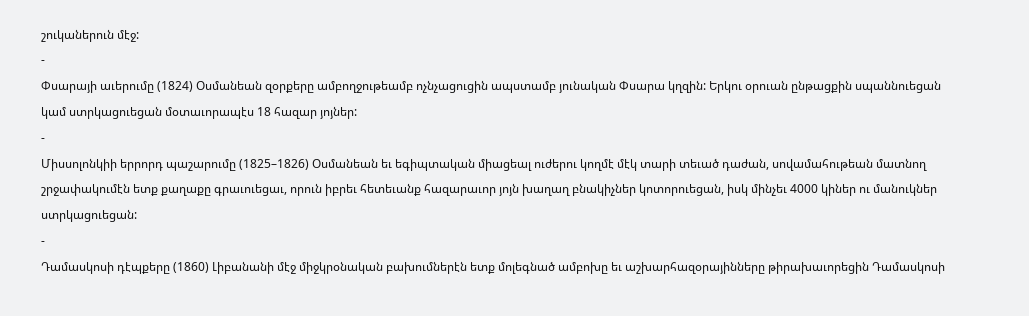շուկաներուն մէջ:
-
Փսարայի աւերումը (1824) Օսմանեան զօրքերը ամբողջութեամբ ոչնչացուցին ապստամբ յունական Փսարա կղզին: Երկու օրուան ընթացքին սպաննուեցան կամ ստրկացուեցան մօտաւորապէս 18 հազար յոյներ:
-
Միսսոլոնկիի երրորդ պաշարումը (1825–1826) Օսմանեան եւ եգիպտական միացեալ ուժերու կողմէ մէկ տարի տեւած դաժան, սովամահութեան մատնող շրջափակումէն ետք քաղաքը գրաւուեցաւ, որուն իբրեւ հետեւանք հազարաւոր յոյն խաղաղ բնակիչներ կոտորուեցան, իսկ մինչեւ 4000 կիներ ու մանուկներ ստրկացուեցան:
-
Դամասկոսի դէպքերը (1860) Լիբանանի մէջ միջկրօնական բախումներէն ետք մոլեգնած ամբոխը եւ աշխարհազօրայինները թիրախաւորեցին Դամասկոսի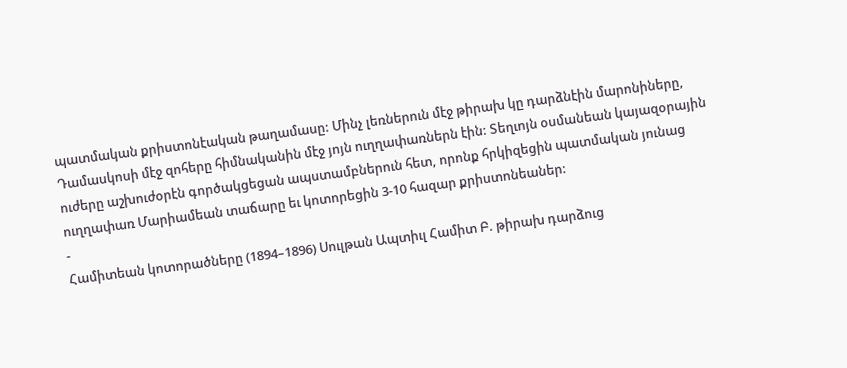պատմական քրիստոնէական թաղամասը: Մինչ լեռներուն մէջ թիրախ կը դարձնէին մարոնիները, Դամասկոսի մէջ զոհերը հիմնականին մէջ յոյն ուղղափառներն էին: Տեղւոյն օսմանեան կայազօրային ուժերը աշխուժօրէն գործակցեցան ապստամբներուն հետ, որոնք հրկիզեցին պատմական յունաց ուղղափառ Մարիամեան տաճարը եւ կոտորեցին 3-10 հազար քրիստոնեաներ:
-
Համիտեան կոտորածները (1894–1896) Սուլթան Ապտիւլ Համիտ Բ. թիրախ դարձուց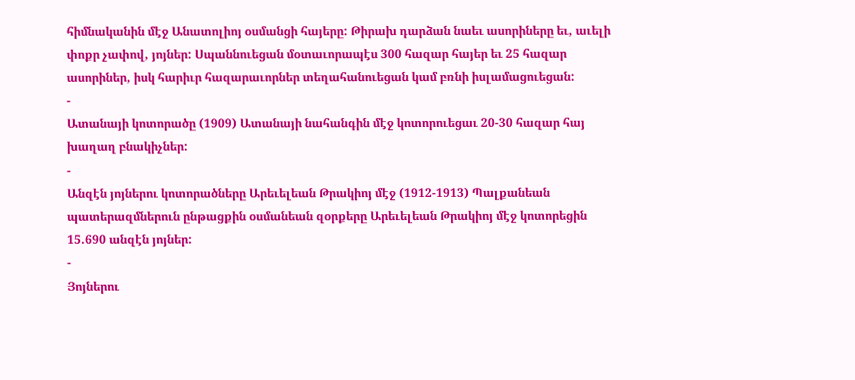հիմնականին մէջ Անատոլիոյ օսմանցի հայերը: Թիրախ դարձան նաեւ ասորիները եւ, աւելի փոքր չափով, յոյներ: Սպաննուեցան մօտաւորապէս 300 հազար հայեր եւ 25 հազար ասորիներ, իսկ հարիւր հազարաւորներ տեղահանուեցան կամ բռնի իսլամացուեցան:
-
Ատանայի կոտորածը (1909) Ատանայի նահանգին մէջ կոտորուեցաւ 20-30 հազար հայ խաղաղ բնակիչներ:
-
Անզէն յոյներու կոտորածները Արեւելեան Թրակիոյ մէջ (1912-1913) Պալքանեան պատերազմներուն ընթացքին օսմանեան զօրքերը Արեւելեան Թրակիոյ մէջ կոտորեցին 15.690 անզէն յոյներ:
-
Յոյներու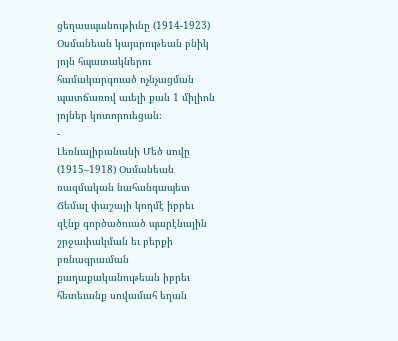ցեղասպանութիւնը (1914-1923) Օսմանեան կայսրութեան բնիկ յոյն հպատակներու համակարգուած ոչնչացման պատճառով աւելի քան 1 միլիոն յոյներ կոտորուեցան։
-
Լեռնալիբանանի Մեծ սովը (1915–1918) Օսմանեան ռազմական նահանգապետ Ճեմալ փաշայի կողմէ իբրեւ զէնք գործածուած պարէնային շրջափակման եւ բերքի բռնագրաւման քաղաքականութեան իբրեւ հետեւանք սովամահ եղան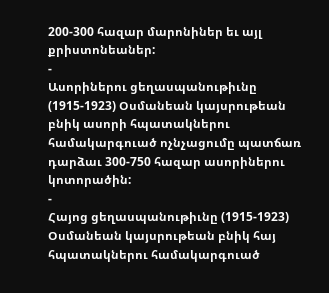200-300 հազար մարոնիներ եւ այլ քրիստոնեաներ:
-
Ասորիներու ցեղասպանութիւնը (1915-1923) Օսմանեան կայսրութեան բնիկ ասորի հպատակներու համակարգուած ոչնչացումը պատճառ դարձաւ 300-750 հազար ասորիներու կոտորածին:
-
Հայոց ցեղասպանութիւնը (1915-1923) Օսմանեան կայսրութեան բնիկ հայ հպատակներու համակարգուած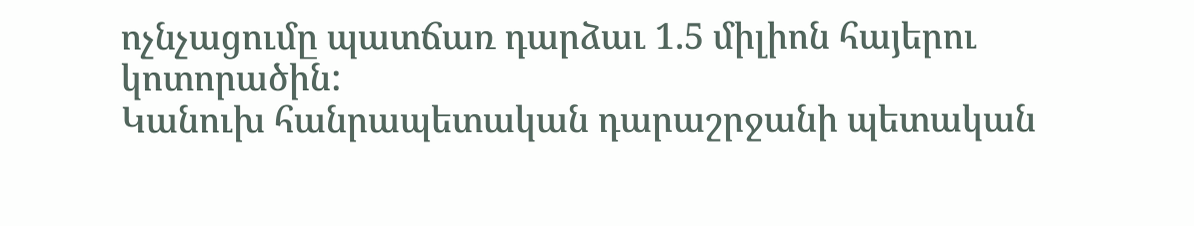ոչնչացումը պատճառ դարձաւ 1.5 միլիոն հայերու կոտորածին:
Կանուխ հանրապետական դարաշրջանի պետական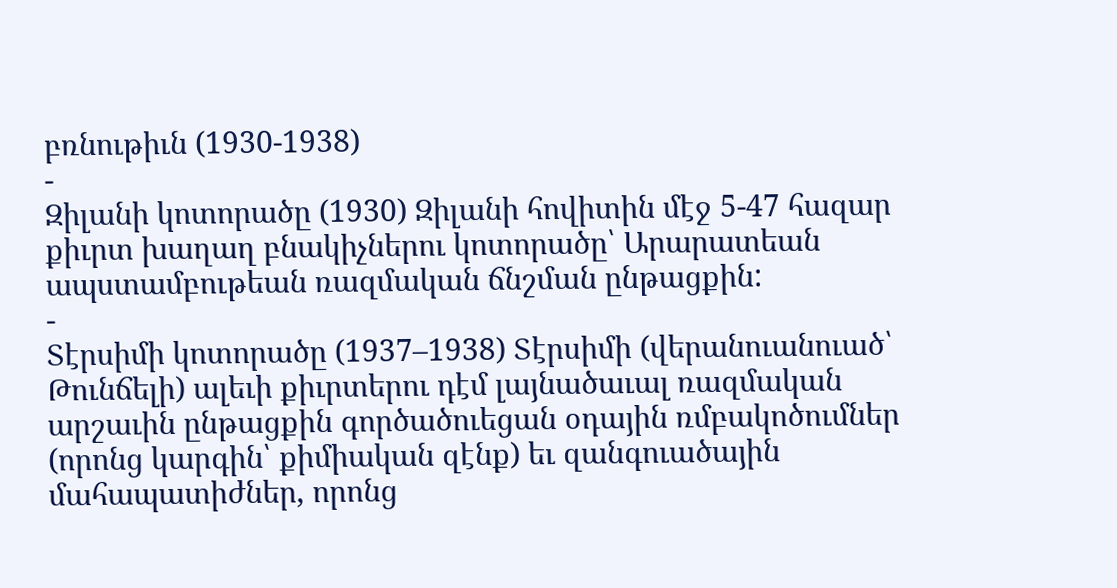բռնութիւն (1930-1938)
-
Զիլանի կոտորածը (1930) Զիլանի հովիտին մէջ 5-47 հազար քիւրտ խաղաղ բնակիչներու կոտորածը՝ Արարատեան ապստամբութեան ռազմական ճնշման ընթացքին:
-
Տէրսիմի կոտորածը (1937–1938) Տէրսիմի (վերանուանուած՝ Թունճելի) ալեւի քիւրտերու դէմ լայնածաւալ ռազմական արշաւին ընթացքին գործածուեցան օդային ռմբակոծումներ (որոնց կարգին՝ քիմիական զէնք) եւ զանգուածային մահապատիժներ, որոնց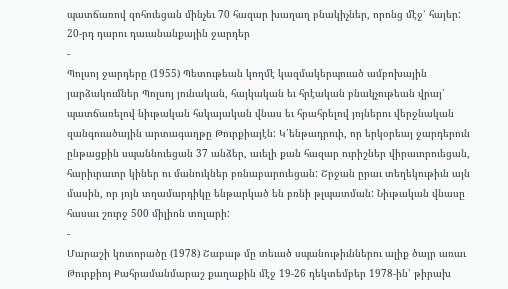պատճառով զոհուեցան մինչեւ 70 հազար խաղաղ բնակիչներ, որոնց մէջ՝ հայեր:
20-րդ դարու դաւանանքային ջարդեր
-
Պոլսոյ ջարդերը (1955) Պետութեան կողմէ կազմակերպուած ամբոխային յարձակումներ Պոլսոյ յունական, հայկական եւ հրէական բնակչութեան վրայ՝ պատճառելով նիւթական հսկայական վնաս եւ հրահրելով յոյներու վերջնական զանգուածային արտագաղթը Թուրքիայէն: Կ՛ենթադրուի, որ երկօրեայ ջարդերուն ընթացքին սպաննուեցան 37 անձեր, աւելի քան հազար ուրիշներ վիրաւորուեցան, հարիւրաւոր կիներ ու մանուկներ բռնաբարուեցան: Շրջան ըրաւ տեղեկութիւն այն մասին, որ յոյն տղամարդիկը ենթարկած են բռնի թլպատման: Նիւթական վնասը հասաւ շուրջ 500 միլիոն տոլարի:
-
Մարաշի կոտորածը (1978) Շաբաթ մը տեւած սպանութիւններու ալիք ծայր առաւ Թուրքիոյ Քահրամանմարաշ քաղաքին մէջ 19-26 դեկտեմբեր 1978-ին՝ թիրախ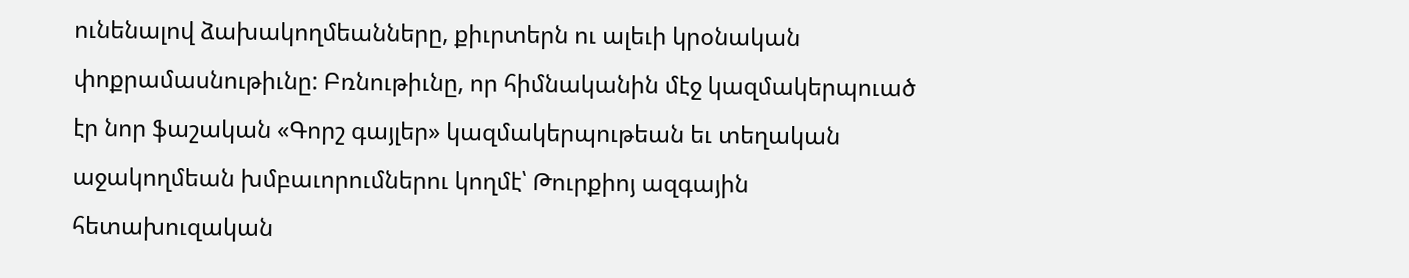ունենալով ձախակողմեանները, քիւրտերն ու ալեւի կրօնական փոքրամասնութիւնը: Բռնութիւնը, որ հիմնականին մէջ կազմակերպուած էր նոր ֆաշական «Գորշ գայլեր» կազմակերպութեան եւ տեղական աջակողմեան խմբաւորումներու կողմէ՝ Թուրքիոյ ազգային հետախուզական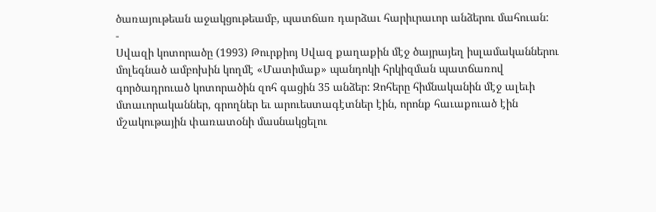ծառայութեան աջակցութեամբ, պատճառ դարձաւ հարիւրաւոր անձերու մահուան:
-
Սվազի կոտորածը (1993) Թուրքիոյ Սվազ քաղաքին մէջ ծայրայեղ իսլամականներու մոլեգնած ամբոխին կողմէ «Մատիմաք» պանդոկի հրկիզման պատճառով գործադրուած կոտորածին զոհ գացին 35 անձեր: Զոհերը հիմնականին մէջ ալեւի մտաւորականներ, գրողներ եւ արուեստագէտներ էին, որոնք հաւաքուած էին մշակութային փառատօնի մասնակցելու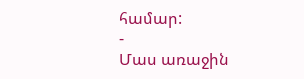համար:
-
Մաս առաջին